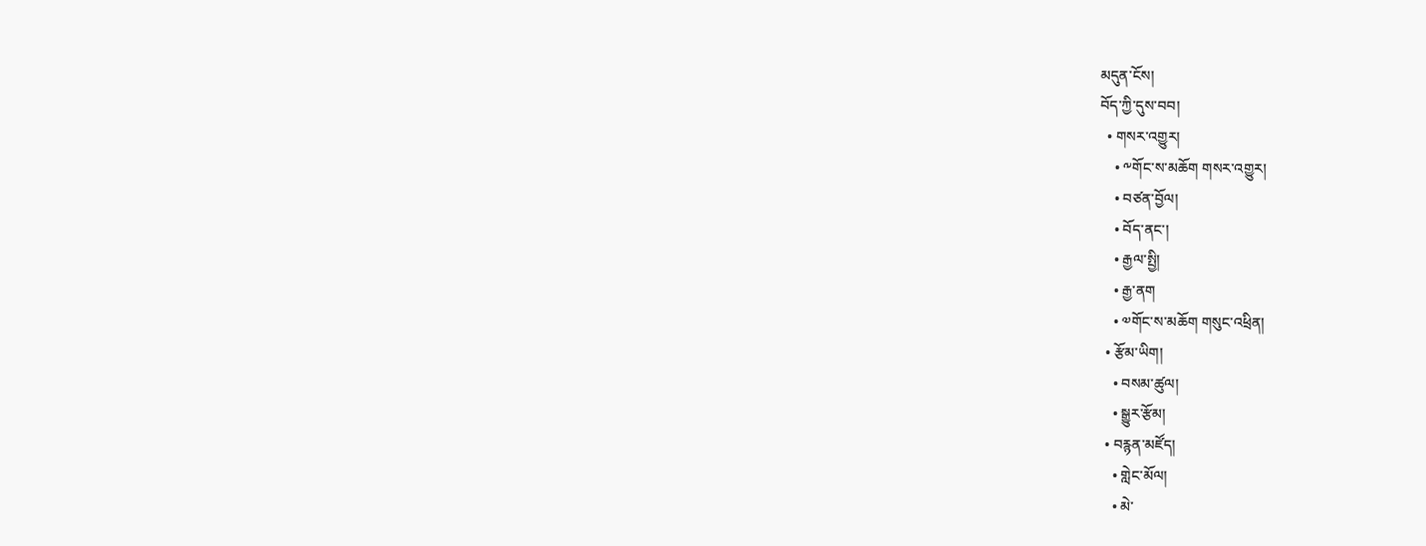མདུན་ངོས།
བོད་ཀྱི་དུས་བབ།
  • གསར་འགྱུར།
    • ༸གོང་ས་མཆོག གསར་འགྱུར།
    • བཙན་བྱོལ།
    • བོད་ནང་།
    • རྒྱལ་སྤྱི།
    • རྒྱ་ནག
    • ༧གོང་ས་མཆོག གསུང་འཕྲིན།
  • རྩོམ་ཡིག།
    • བསམ་ཚུལ།
    • སྒྱུར་རྩོམ།
  • བརྙན་མཛོད།
    • གླེང་མོལ།
    • མེ་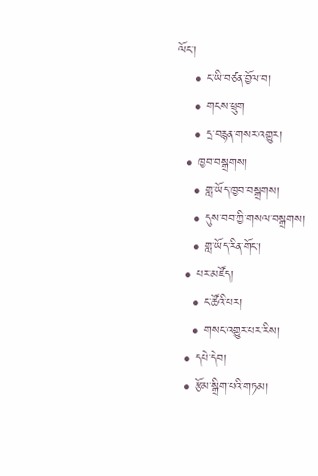ལོང་།
    • ང་ཡི་བཙན་བྱོལ་བ།
    • གངས་ཕྲུག
    • དྲ་བརྙན་གསར་འགྱུར།
  • ཁྱབ་བསྒྲགས།
    • གླ་ཡོད་ཁྱབ་བསྒྲགས།
    • དུས་བབ་ཀྱི་གསལ་བསྒྲགས།
    • གླ་ཡོད་རིན་གོང་།
  • པར་མཛོད།
    • ང་ཚོའི་པར།
    • གསང་འགྱུར་པར་རིས།
  • དཔེ་དེབ།
  • རྩོམ་སྒྲིག་པའི་གཏམ།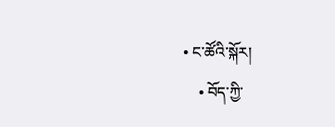• ང་ཚོའི་སྐོར།
    • བོད་ཀྱི་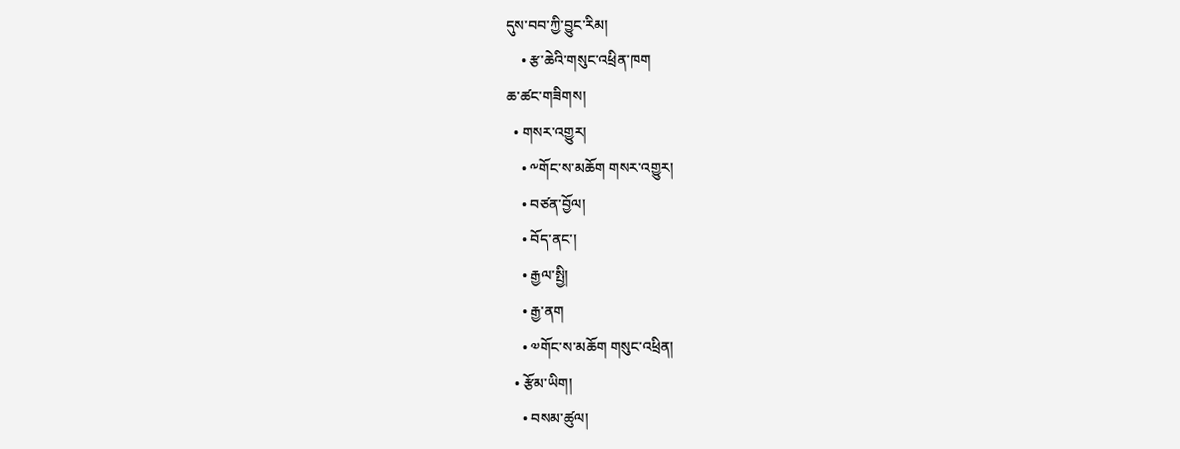དུས་བབ་ཀྱི་བྱུང་རིམ།
    • རྩ་ཆེའི་གསུང་འཕྲིན་ཁག
ཆ་ཚང་གཟིགས།
  • གསར་འགྱུར།
    • ༸གོང་ས་མཆོག གསར་འགྱུར།
    • བཙན་བྱོལ།
    • བོད་ནང་།
    • རྒྱལ་སྤྱི།
    • རྒྱ་ནག
    • ༧གོང་ས་མཆོག གསུང་འཕྲིན།
  • རྩོམ་ཡིག།
    • བསམ་ཚུལ།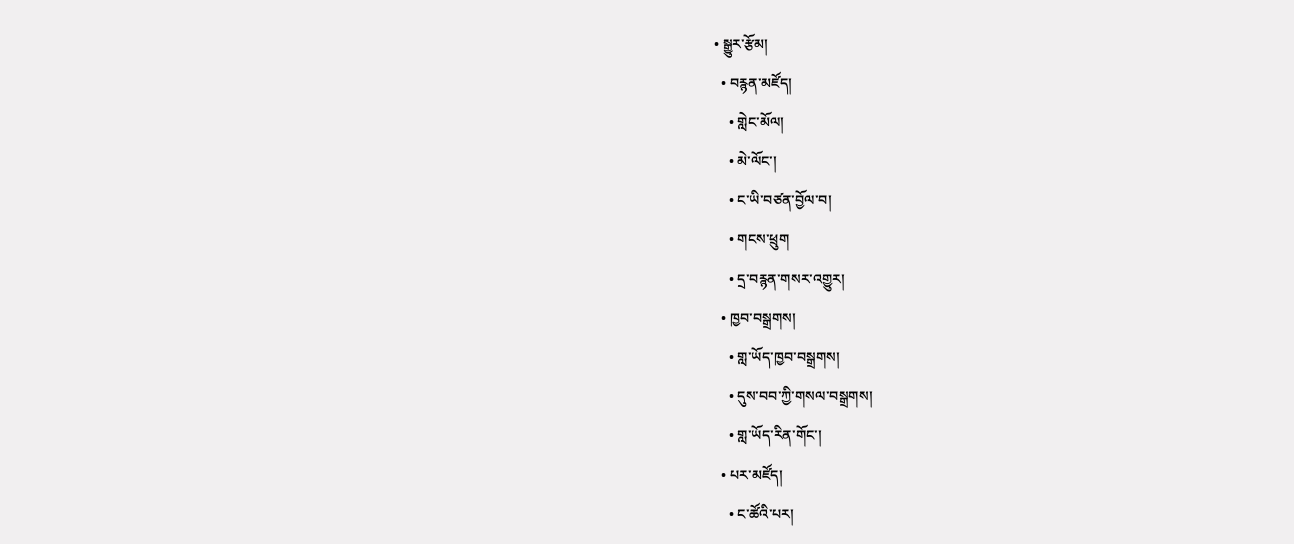• སྒྱུར་རྩོམ།
  • བརྙན་མཛོད།
    • གླེང་མོལ།
    • མེ་ལོང་།
    • ང་ཡི་བཙན་བྱོལ་བ།
    • གངས་ཕྲུག
    • དྲ་བརྙན་གསར་འགྱུར།
  • ཁྱབ་བསྒྲགས།
    • གླ་ཡོད་ཁྱབ་བསྒྲགས།
    • དུས་བབ་ཀྱི་གསལ་བསྒྲགས།
    • གླ་ཡོད་རིན་གོང་།
  • པར་མཛོད།
    • ང་ཚོའི་པར།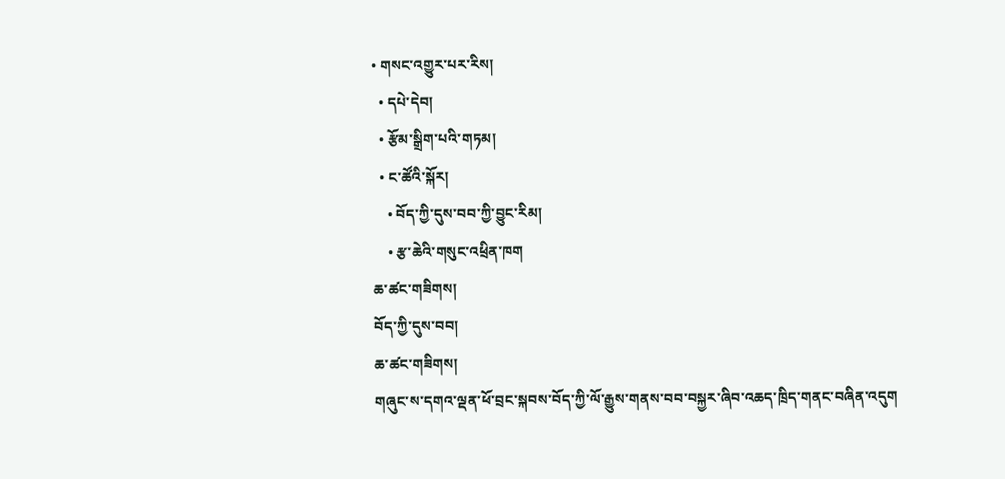• གསང་འགྱུར་པར་རིས།
  • དཔེ་དེབ།
  • རྩོམ་སྒྲིག་པའི་གཏམ།
  • ང་ཚོའི་སྐོར།
    • བོད་ཀྱི་དུས་བབ་ཀྱི་བྱུང་རིམ།
    • རྩ་ཆེའི་གསུང་འཕྲིན་ཁག
ཆ་ཚང་གཟིགས།
བོད་ཀྱི་དུས་བབ།
ཆ་ཚང་གཟིགས།
གཞུང་ས་དགའ་ལྡན་ཕོ་བྲང་སྐབས་བོད་ཀྱི་ལོ་རྒྱུས་གནས་བབ་བསྐྱར་ཞིབ་འཆད་ཁྲིད་གནང་བཞིན་འདུག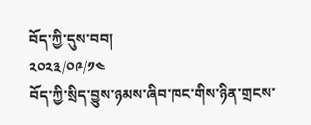བོད་ཀྱི་དུས་བབ།
༢༠༢༣/༠༩/༡༤
བོད་ཀྱི་སྲིད་བྱུས་ཉམས་ཞིབ་ཁང་གིས་ཉིན་གྲངས་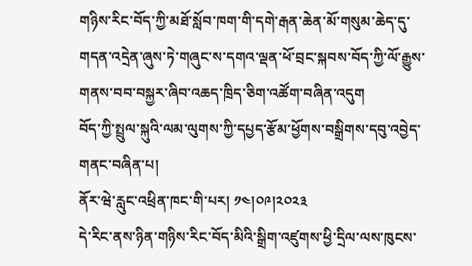གཉིས་རིང་བོད་ཀྱི་མཐོ་སློབ་ཁག་གི་དགེ་རྒན་ཆེན་མོ་གསུམ་ཆེད་དུ་གདན་འདྲེན་ཞུས་ཏེ་གཞུང་ས་དགའ་ལྡན་ཕོ་བྲང་སྐབས་བོད་ཀྱི་ལོ་རྒྱུས་གནས་བབ་བསྐྱར་ཞིབ་འཆད་ཁྲིད་ཅིག་འཚོག་བཞིན་འདུག
བོད་ཀྱི་སྤྲུལ་སྐུའི་ལམ་ལུགས་ཀྱི་དཔྱད་རྩོམ་ཕྱོགས་བསྒྲིགས་དབུ་འབྱེད་གནང་བཞིན་པ།
ནོར་ཝེ་རླུང་འཕྲིན་ཁང་གི་པར། ༡༤།༠༩།༢༠༢༣
དེ་རིང་ནས་ཉིན་གཉིས་རིང་བོད་མིའི་སྒྲིག་འཛུགས་ཕྱི་དྲིལ་ལས་ཁུངས་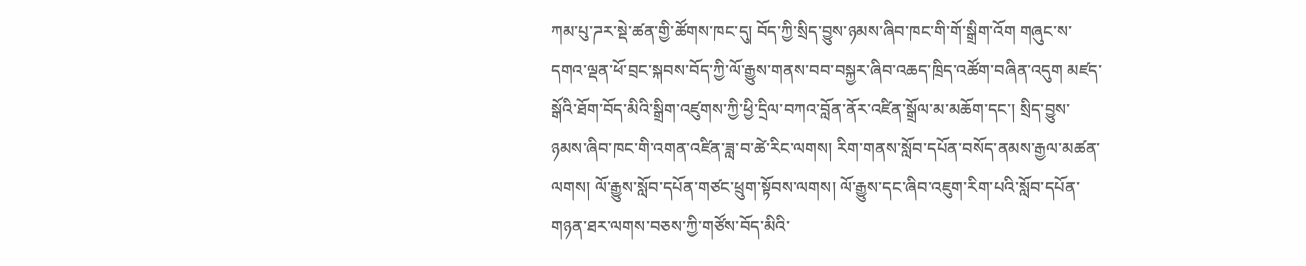ཀམ་པུ་ཌར་སྡེ་ཚན་གྱི་ཚོགས་ཁང་དུ། བོད་ཀྱི་སྲིད་བྱུས་ཉམས་ཞིབ་ཁང་གི་གོ་སྒྲིག་འོག གཞུང་ས་དགའ་ལྡན་ཕོ་བྲང་སྐབས་བོད་ཀྱི་ལོ་རྒྱུས་གནས་བབ་བསྐྱར་ཞིབ་འཆད་ཁྲིད་འཚོག་བཞིན་འདུག མཛད་སྒོའི་ཐོག་བོད་མིའི་སྒྲིག་འཛུགས་ཀྱི་ཕྱི་དྲིལ་བཀའ་བློན་ནོར་འཛིན་སྒྲོལ་མ་མཆོག་དང་། སྲིད་བྱུས་ཉམས་ཞིབ་ཁང་གི་འགན་འཛིན་ཟླ་བ་ཚེ་རིང་ལགས། རིག་གནས་སློབ་དཔོན་བསོད་ནམས་རྒྱལ་མཚན་ལགས། ལོ་རྒྱུས་སློབ་དཔོན་གཙང་ཕྲུག་སྟོབས་ལགས། ལོ་རྒྱུས་དང་ཞིབ་འཇུག་རིག་པའི་སློབ་དཔོན་གཉན་ཐར་ལགས་བཅས་ཀྱི་གཙོས་བོད་མིའི་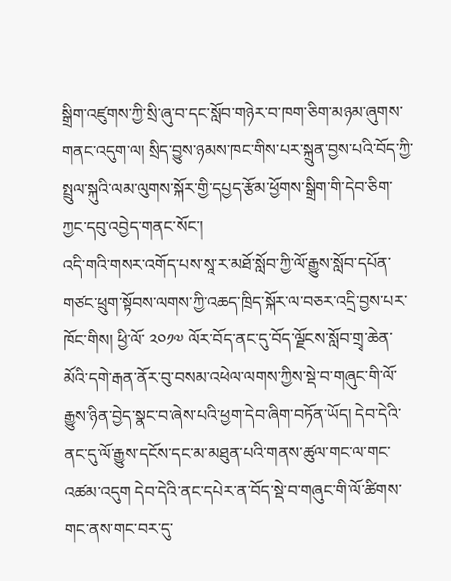སྒྲིག་འཛུགས་ཀྱི་སྲི་ཞུ་བ་དང་སློབ་གཉེར་བ་ཁག་ཅིག་མཉམ་ཞུགས་གནང་འདུག་ལ། སྲིད་བྱུས་ཉམས་ཁང་གིས་པར་སྐྲུན་བྱས་པའི་བོད་ཀྱི་སྤྲུལ་སྐུའི་ལམ་ལུགས་སྐོར་གྱི་དཔྱད་རྩོམ་ཕྱོགས་སྒྲིག་གི་དེབ་ཅིག་ཀྱང་དབུ་འབྱེད་གནང་སོང་།
འདི་གའི་གསར་འགོད་པས་སཱ་ར་མཐོ་སློབ་ཀྱི་ལོ་རྒྱུས་སློབ་དཔོན་གཙང་ཕྲུག་སྟོབས་ལགས་ཀྱི་འཆད་ཁྲིད་སྐོར་ལ་བཅར་འདྲི་བྱས་པར་ཁོང་གིས། ཕྱི་ལོ་ ༢༠༡༧ ལོར་བོད་ནང་དུ་བོད་ལྗོངས་སློབ་གྲྭ་ཆེན་མོའི་དགེ་རྒན་ནོར་བུ་བསམ་འཕེལ་ལགས་ཀྱིས་སྡེ་བ་གཞུང་གི་ལོ་རྒྱུས་ཉིན་བྱེད་སྣང་བ་ཞེས་པའི་ཕྱག་དེབ་ཞིག་བཏོན་ཡོད། དེབ་དེའི་ནང་དུ་ལོ་རྒྱུས་དངོས་དང་མ་མཐུན་པའི་གནས་ཚུལ་གང་ལ་གང་འཚམ་འདུག དེབ་དེའི་ནང་དཔེར་ན་བོད་སྡེ་བ་གཞུང་གི་ལོ་ཚིགས་གང་ནས་གང་བར་དུ་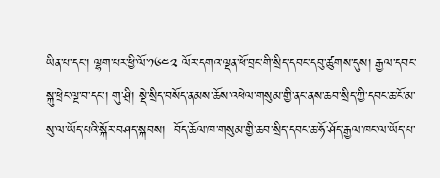ཡིན་པ་དང་། ལྷག་པར་ཕྱི་ལོ་༡༦༤༢ ལོར་དགའ་ལྡན་ཕོ་བྲང་གི་སྲིད་དབང་དབུ་ཚུགས་དུས། རྒྱལ་དབང་སྐུ་ཕྲེང་ལྔ་བ་དང་། གུ་ཤྲི། སྡེ་སྲིད་བསོད་ནམས་ཆོས་འཕེལ་གསུམ་གྱི་ནང་ནས་ཆབ་སྲིད་ཀྱི་དབང་ཆ་ངོ་མ་སུ་ལ་ཡོད་པའི་སྐོར་བཤད་སྐབས།  བོད་ཆོལ་ཁ་གསུམ་གྱི་ཆབ་སྲིད་དབང་ཆ་ཧོ་ཤོད་རྒྱལ་ཁང་ལ་ཡོད་པ་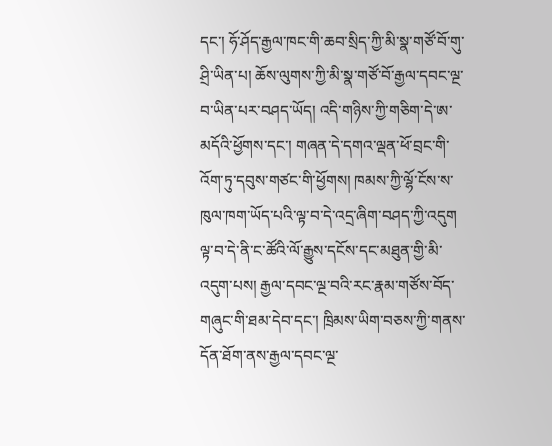དང་། ཧོ་ཤོད་རྒྱལ་ཁང་གི་ཆབ་སྲིད་ཀྱི་མི་སྣ་གཙོ་བོ་གུ་ཤྲི་ཡིན་པ། ཆོས་ལུགས་ཀྱི་མི་སྣ་གཙོ་བོ་རྒྱལ་དབང་ལྔ་བ་ཡིན་པར་བཤད་ཡོད། འདི་གཉིས་ཀྱི་གཅིག་དེ་ཨ་མདོའི་ཕྱོགས་དང་། གཞན་དེ་དགའ་ལྡན་ཕོ་བྲང་གི་འོག་ཏུ་དབུས་གཙང་གི་ཕྱོགས། ཁམས་ཀྱི་ལྷོ་ངོས་ས་ཁུལ་ཁག་ཡོད་པའི་ལྟ་བ་དེ་འདྲ་ཞིག་བཤད་ཀྱི་འདུག ལྟ་བ་དེ་ནི་ང་ཚོའི་ལོ་རྒྱུས་དངོས་དང་མཐུན་གྱི་མི་འདུག་པས། རྒྱལ་དབང་ལྔ་བའི་རང་རྣམ་གཙོས་བོད་གཞུང་གི་ཐམ་དེབ་དང་། ཁྲིམས་ཡིག་བཅས་ཀྱི་གནས་དོན་ཐོག་ནས་རྒྱལ་དབང་ལྔ་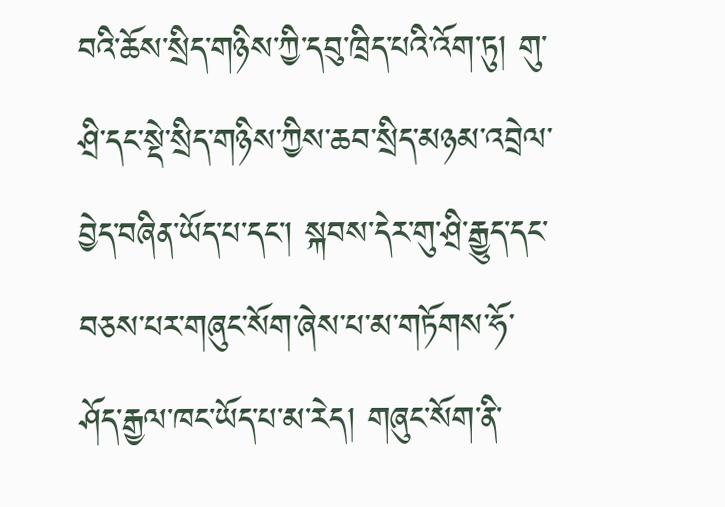བའི་ཆོས་སྲིད་གཉིས་ཀྱི་དབུ་ཁྲིད་པའི་འོག་ཏུ། གུ་ཤྲི་དང་སྡེ་སྲིད་གཉིས་ཀྱིས་ཆབ་སྲིད་མཉམ་འབྲེལ་བྱེད་བཞིན་ཡོད་པ་དང་། སྐབས་དེར་གུ་ཤྲི་རྒྱུད་དང་བཅས་པར་གཞུང་སོག་ཞེས་པ་མ་གཏོགས་ཧོ་ཤོད་རྒྱལ་ཁང་ཡོད་པ་མ་རེད། གཞུང་སོག་ནི་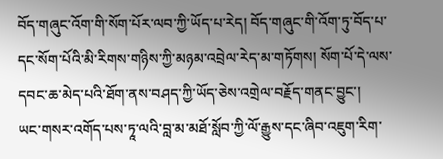བོད་གཞུང་འོག་གི་སོག་པོར་ལབ་ཀྱི་ཡོད་པ་རེད། བོད་གཞུང་གི་འོག་ཏུ་བོད་པ་དང་སོག་པོའི་མི་རིགས་གཉིས་ཀྱི་མཉམ་འབྲེལ་རེད་མ་གཏོགས། སོག་པོ་དེ་ལས་དབང་ཆ་མེད་པའི་ཐོག་ནས་བཤད་ཀྱི་ཡོད་ཅེས་འགྲེལ་བརྗོད་གནང་བྱུང་།
ཡང་གསར་འགོད་པས་ཏཱ་ལའི་བླ་མ་མཐོ་སློབ་ཀྱི་ལོ་རྒྱུས་དང་ཞིབ་འཇུག་རིག་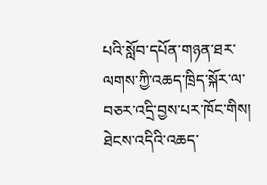པའི་སློབ་དཔོན་གཉན་ཐར་ལགས་ཀྱི་འཆད་ཁྲིད་སྐོར་ལ་བཅར་འདྲི་བྱས་པར་ཁོང་གིས། ཐེངས་འདིའི་འཆད་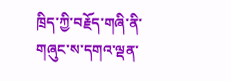ཁྲིད་ཀྱི་བརྗོད་གཞི་ནི་གཞུང་ས་དགའ་ལྡན་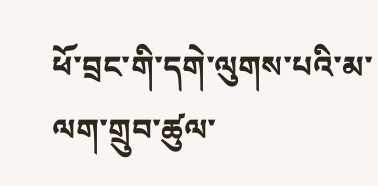ཕོ་བྲང་གི་དགེ་ལུགས་པའི་མ་ལག་གྲུབ་ཚུལ་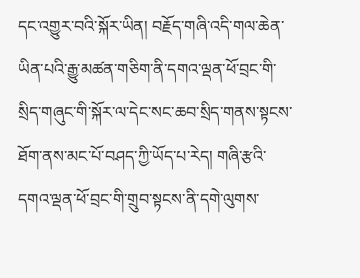དང་འགྱུར་བའི་སྐོར་ཡིན། བརྗོད་གཞི་འདི་གལ་ཆེན་ཡིན་པའི་རྒྱུ་མཚན་གཅིག་ནི་དགའ་ལྡན་ཕོ་བྲང་གི་སྲིད་གཞུང་གི་སྐོར་ལ་དེང་སང་ཆབ་སྲིད་གནས་སྟངས་ཐོག་ནས་མང་པོ་བཤད་ཀྱི་ཡོད་པ་རེད། གཞི་རྩའི་དགའ་ལྡན་ཕོ་བྲང་གི་གྲུབ་སྟངས་ནི་དགེ་ལུགས་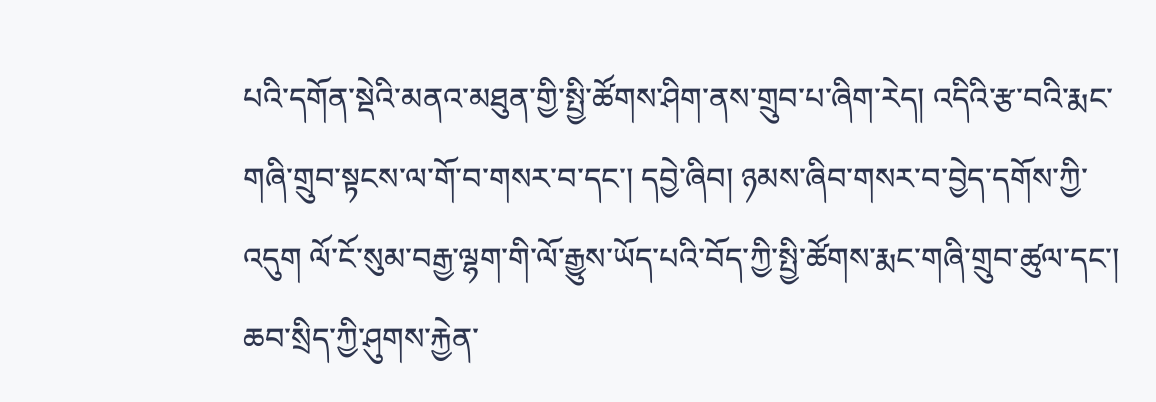པའི་དགོན་སྡེའི་མནའ་མཐུན་གྱི་སྤྱི་ཚོགས་ཤིག་ནས་གྲུབ་པ་ཞིག་རེད། འདིའི་རྩ་བའི་རྨང་གཞི་གྲུབ་སྟངས་ལ་གོ་བ་གསར་བ་དང་། དབྱེ་ཞིབ། ཉམས་ཞིབ་གསར་བ་བྱེད་དགོས་ཀྱི་འདུག ལོ་ངོ་སུམ་བརྒྱ་ལྷག་གི་ལོ་རྒྱུས་ཡོད་པའི་བོད་ཀྱི་སྤྱི་ཚོགས་རྨང་གཞི་གྲུབ་ཚུལ་དང་། ཆབ་སྲིད་ཀྱི་ཤུགས་རྐྱེན་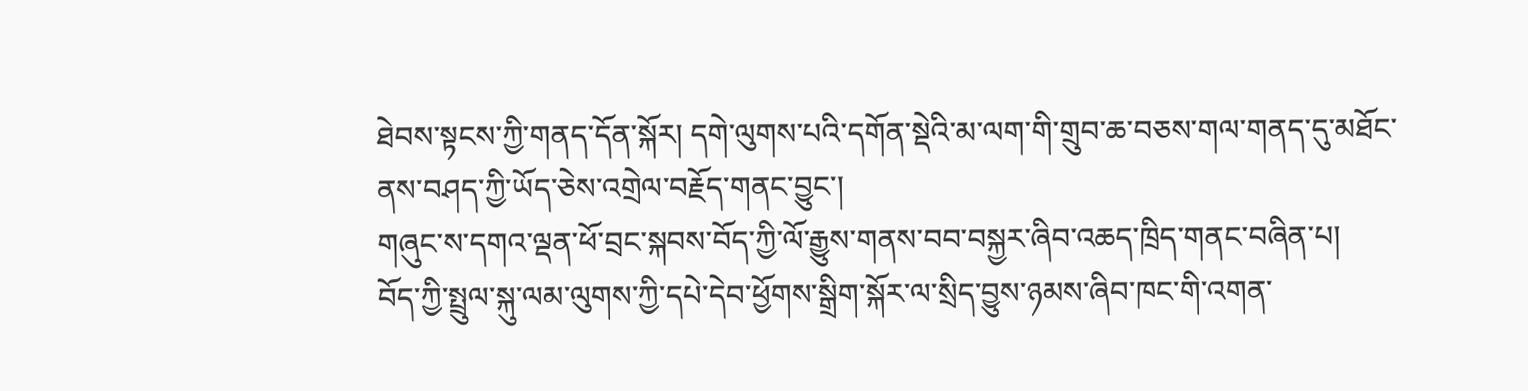ཐེབས་སྟངས་ཀྱི་གནད་དོན་སྐོར། དགེ་ལུགས་པའི་དགོན་སྡེའི་མ་ལག་གི་གྲུབ་ཆ་བཅས་གལ་གནད་དུ་མཐོང་ནས་བཤད་ཀྱི་ཡོད་ཅེས་འགྲེལ་བརྗོད་གནང་བྱུང་།
གཞུང་ས་དགའ་ལྡན་ཕོ་བྲང་སྐབས་བོད་ཀྱི་ལོ་རྒྱུས་གནས་བབ་བསྐྱར་ཞིབ་འཆད་ཁྲིད་གནང་བཞིན་པ།
བོད་ཀྱི་སྤྲུལ་སྐུ་ལམ་ལུགས་ཀྱི་དཔེ་དེབ་ཕྱོགས་སྒྲིག་སྐོར་ལ་སྲིད་བྱུས་ཉམས་ཞིབ་ཁང་གི་འགན་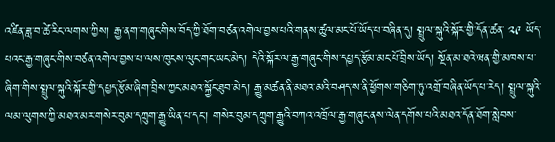འཛིན་ཟླ་བ་ཚེ་རིང་ལགས་ཀྱིས། རྒྱ་ནག་གཞུང་གིས་བོད་ཀྱི་ཐོག་བཙན་འགེལ་བྱས་པའི་གནས་ཚུལ་མང་པོ་ཡོད་པ་བཞིན་དུ། སྤྲུལ་སྐུའི་སྐོར་གྱི་དོན་ཚན་ ༢༩ ཡོད་པའང་རྒྱ་གཞུང་གིས་བཙན་འགེལ་བྱས་པ་ལས་ཁུངས་ལུང་གང་ཡང་མེད། དེའི་སྐོར་ལ་རྒྱ་གཞུང་གིས་དཔྱད་རྩོམ་མང་པོ་བྲིས་ཡོད། སྔོན་མ་ཐའེ་ཝན་གྱི་མཁས་པ་ཞིག་གིས་སྤྲུལ་སྐུའི་སྐོར་གྱི་དཔྱད་རྩོམ་ཞིག་བྲིས་ཀྱང་མཐའ་སྐྱོང་ཐུབ་མེད། རྒྱུ་མཚན་ནི་མཐའ་མའི་བཤད་ས་ནི་ཕྱོགས་གཅིག་ཏུ་འགྲོ་བཞིན་ཡོད་པ་རེད། སྤྲུལ་སྐུའི་ལམ་ལུགས་ཀྱི་མཐའ་མར་གསེར་བུམ་དཀྲུག་རྒྱུ་ཡིན་པ་དང་། གསེར་བུམ་དཀྲུག་རྒྱུའི་བཀའ་འཁྲོལ་རྒྱ་གཞུང་ནས་ལེན་དགོས་པའི་མཐའ་དོན་ཐོག་སླེབས་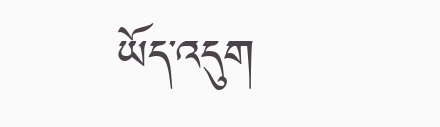ཡོད་འདུག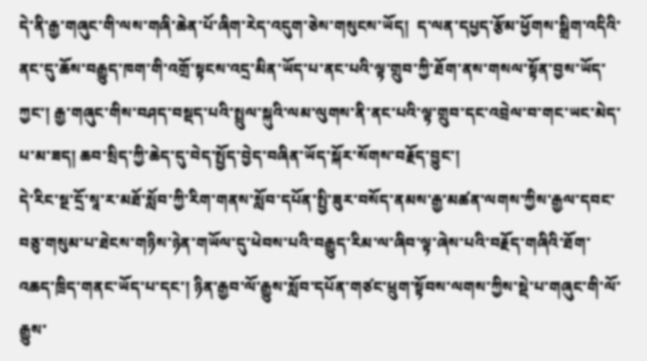དེ་ནི་རྒྱ་གཞུང་གི་ལས་གཞི་ཆེན་པོ་ཞིག་རེད་འདུག་ཅེས་གསུངས་ཡོད།  ད་ལན་དཔྱད་རྩོམ་ཕྱོགས་སྒྲིག་འདིའི་ནང་དུ་ཆོས་བརྒྱུད་ཁག་གི་འགྲོ་སྟངས་འདྲ་མིན་ཡོད་པ་ནང་པའི་ལྟ་གྲུབ་ཀྱི་ཐོག་ནས་གསལ་སྟོན་བྱས་ཡོད་ཀྱང་། རྒྱ་གཞུང་གིས་བཤད་བསྡད་པའི་སྤྲུལ་སྐུའི་ལམ་ལུགས་ནི་ནང་པའི་ལྟ་གྲུབ་དང་འབྲེལ་བ་གང་ཡང་མེད་པ་མ་ཟད། ཆབ་སྲིད་ཀྱི་ཆེད་དུ་བེད་སྤྱོད་བྱེད་བཞིན་ཡོད་སྐོར་སོགས་བརྗོད་བྱུང་།
དེ་རིང་སྔ་དྲོ་སཱ་ར་མཐོ་སློབ་ཀྱི་རིག་གནས་སློབ་དཔོན་སྤྱི་ཟུར་བསོད་ནམས་རྒྱ་མཚན་ལགས་ཀྱིས་རྒྱལ་དབང་བཅུ་གསུམ་པ་ཐེངས་གཉིས་ཉེན་གཡོལ་དུ་ཕེབས་པའི་བརྒྱུད་རིམ་ལ་ཞིབ་ལྟ་ཞེས་པའི་བརྗོད་གཞིའི་ཐོག་འཆད་ཁྲིད་གནང་ཡོད་པ་དང་། ཉིན་རྒྱབ་ལོ་རྒྱུས་སློབ་དཔོན་གཙང་ཕྲུག་སྟོབས་ལགས་ཀྱིས་སྡེ་པ་གཞུང་གི་ལོ་རྒྱུས་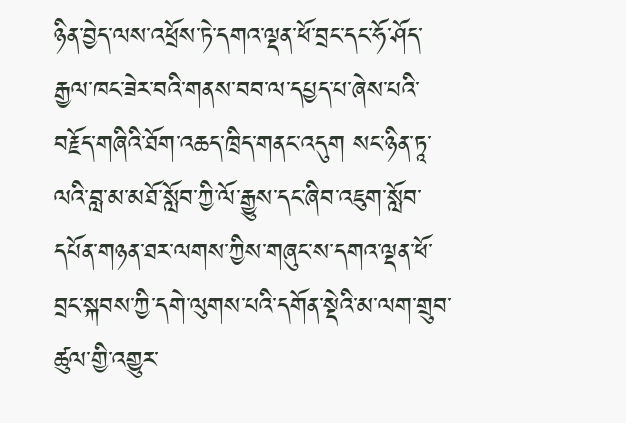ཉིན་བྱེད་ལས་འཕྲོས་ཏེ་དགའ་ལྡན་ཕོ་བྲང་དང་ཧོ་ཤོད་རྒྱལ་ཁང་ཟེར་བའི་གནས་བབ་ལ་དཔྱད་པ་ཞེས་པའི་བརྗོད་གཞིའི་ཐོག་འཆད་ཁྲིད་གནང་འདུག སང་ཉིན་ཏཱ་ལའི་བླ་མ་མཐོ་སློབ་ཀྱི་ལོ་རྒྱུས་དང་ཞིབ་འཇུག་སློབ་དཔོན་གཉན་ཐར་ལགས་ཀྱིས་གཞུང་ས་དགའ་ལྡན་ཕོ་བྲང་སྐབས་ཀྱི་དགེ་ལུགས་པའི་དགོན་སྡེའི་མ་ལག་གྲུབ་ཚུལ་གྱི་འགྱུར་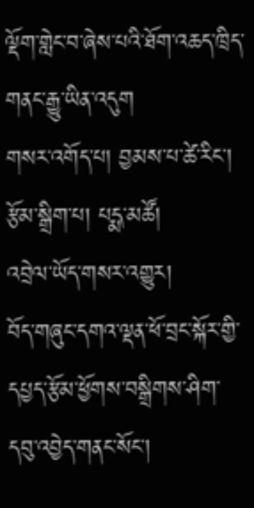ལྡོག་གླེང་བ་ཞེས་པའི་ཐོག་འཆད་ཁྲིད་གནང་རྒྱུ་ཡིན་འདུག
གསར་འགོད་པ། བྱམས་པ་ཚེ་རིང་།
རྩོམ་སྒྲིག་པ། པདྨ་མཚོ།
འབྲེལ་ཡོད་གསར་འགྱུར།
བོད་གཞུང་དགའ་ལྡན་ཕོ་བྲང་སྐོར་གྱི་དཔྱད་རྩོམ་ཕྱོགས་བསྒྲིགས་ཤིག་དབུ་འབྱེད་གནང་སོང་།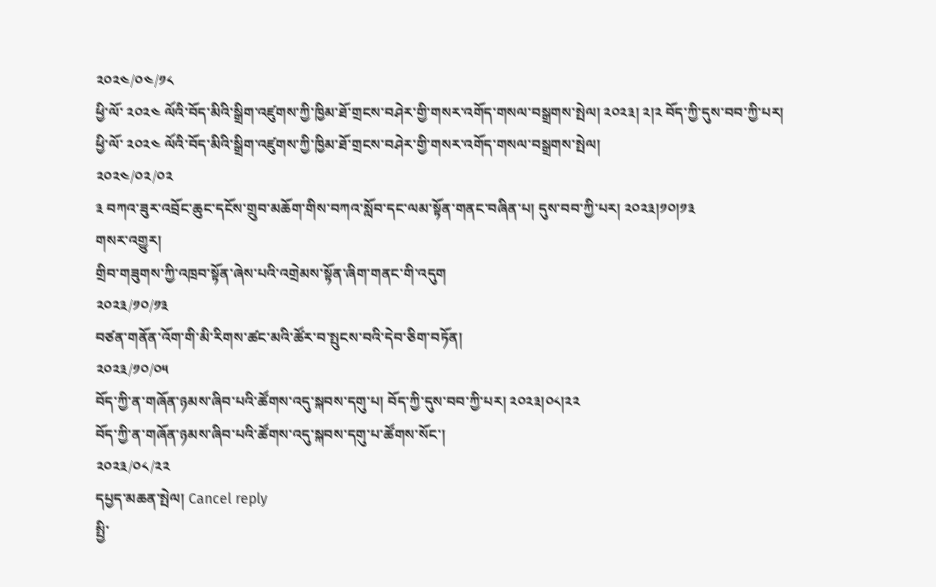༢༠༢༤/༠༤/༡༨
ཕྱི་ལོ་ ༢༠༢༤ ལོའི་བོད་མིའི་སྒྲིག་འཛུགས་ཀྱི་ཁྱིམ་ཐོ་གྲངས་བཤེར་གྱི་གསར་འགོད་གསལ་བསྒྲགས་སྤེལ། ༢༠༢༣། ༢།༢ བོད་ཀྱི་དུས་བབ་ཀྱི་པར།
ཕྱི་ལོ་ ༢༠༢༤ ལོའི་བོད་མིའི་སྒྲིག་འཛུགས་ཀྱི་ཁྱིམ་ཐོ་གྲངས་བཤེར་གྱི་གསར་འགོད་གསལ་བསྒྲགས་སྤེལ།
༢༠༢༤/༠༢/༠༢
༣ བཀའ་ཟུར་འབྲོང་ཆུང་དངོས་གྲུབ་མཆོག་གིས་བཀའ་སློབ་དང་ལམ་སྟོན་གནང་བཞིན་པ། དུས་བབ་ཀྱི་པར། ༢༠༢༣།༡༠།༡༣
གསར་འགྱུར།
གྲིབ་གཟུགས་ཀྱི་འཁྲབ་སྟོན་ཞེས་པའི་འགྲེམས་སྟོན་ཞིག་གནང་གི་འདུག
༢༠༢༣/༡༠/༡༣
བཙན་གནོན་འོག་གི་མི་རིགས་ཚང་མའི་ཚོར་བ་སྤུངས་བའི་དེབ་ཅིག་བཏོན།
༢༠༢༣/༡༠/༠༥
བོད་ཀྱི་ན་གཞོན་ཉམས་ཞིབ་པའི་ཚོགས་འདུ་སྐབས་དགུ་པ། བོད་ཀྱི་དུས་བབ་ཀྱི་པར། ༢༠༢༣།༠༨།༢༢
བོད་ཀྱི་ན་གཞོན་ཉམས་ཞིབ་པའི་ཚོགས་འདུ་སྐབས་དགུ་པ་ཚོགས་སོང་།
༢༠༢༣/༠༨/༢༢
དཔྱད་མཆན་སྤེལ། Cancel reply
སྤྱི་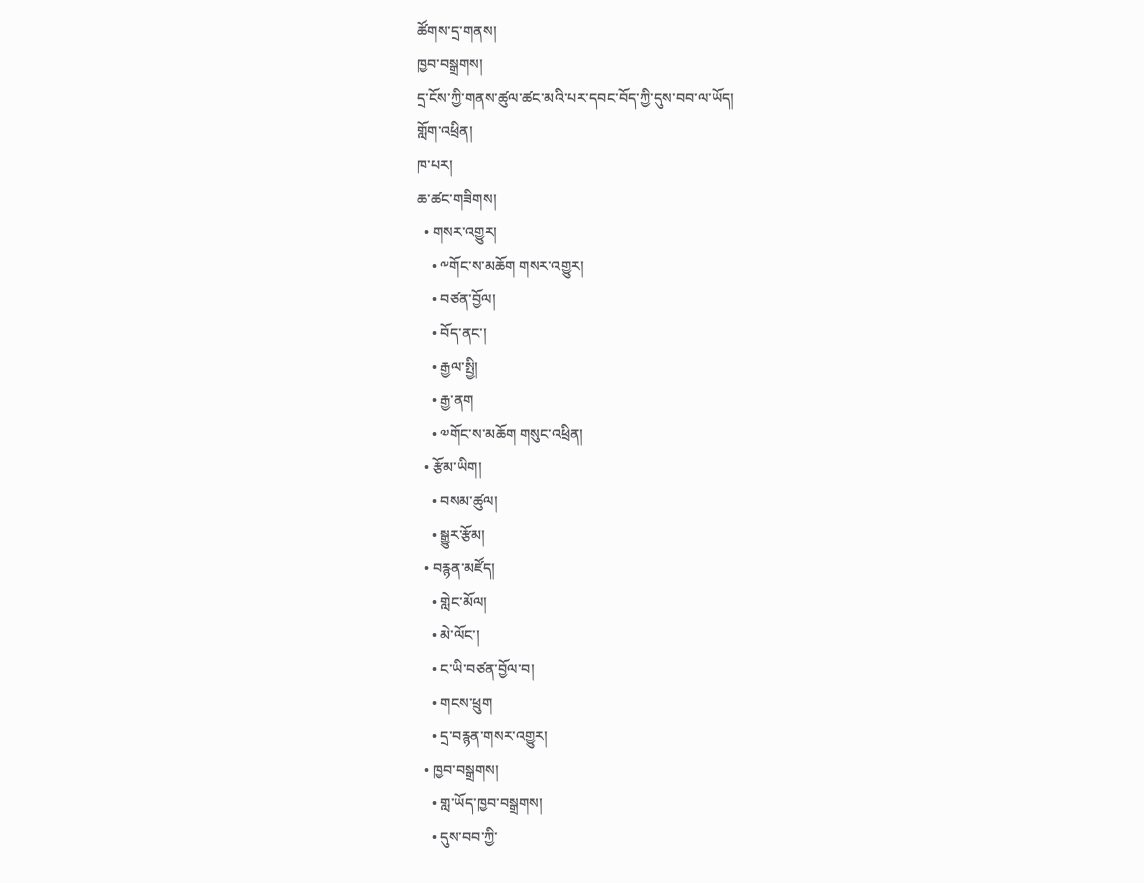ཚོགས་དྲ་གནས།
ཁྱབ་བསྒྲགས།
དྲ་ངོས་ཀྱི་གནས་ཚུལ་ཚང་མའི་པར་དབང་བོད་ཀྱི་དུས་བབ་ལ་ཡོད།
གློག་འཕྲིན།
ཁ་པར།
ཆ་ཚང་གཟིགས།
  • གསར་འགྱུར།
    • ༸གོང་ས་མཆོག གསར་འགྱུར།
    • བཙན་བྱོལ།
    • བོད་ནང་།
    • རྒྱལ་སྤྱི།
    • རྒྱ་ནག
    • ༧གོང་ས་མཆོག གསུང་འཕྲིན།
  • རྩོམ་ཡིག།
    • བསམ་ཚུལ།
    • སྒྱུར་རྩོམ།
  • བརྙན་མཛོད།
    • གླེང་མོལ།
    • མེ་ལོང་།
    • ང་ཡི་བཙན་བྱོལ་བ།
    • གངས་ཕྲུག
    • དྲ་བརྙན་གསར་འགྱུར།
  • ཁྱབ་བསྒྲགས།
    • གླ་ཡོད་ཁྱབ་བསྒྲགས།
    • དུས་བབ་ཀྱི་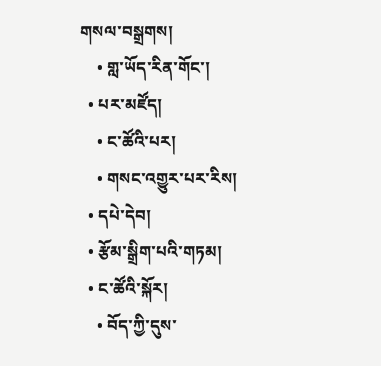གསལ་བསྒྲགས།
    • གླ་ཡོད་རིན་གོང་།
  • པར་མཛོད།
    • ང་ཚོའི་པར།
    • གསང་འགྱུར་པར་རིས།
  • དཔེ་དེབ།
  • རྩོམ་སྒྲིག་པའི་གཏམ།
  • ང་ཚོའི་སྐོར།
    • བོད་ཀྱི་དུས་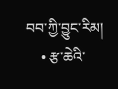བབ་ཀྱི་བྱུང་རིམ།
    • རྩ་ཆེའི་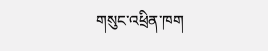གསུང་འཕྲིན་ཁག